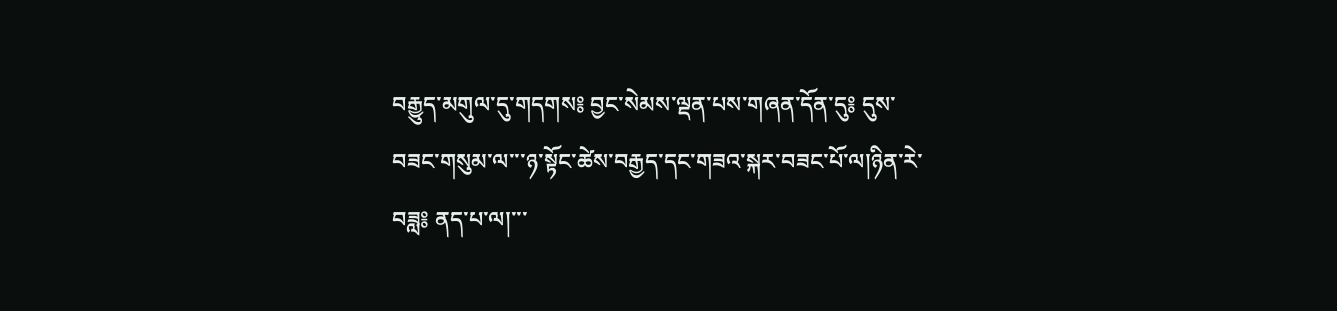བརྒྱུད་མགུལ་དུ་གདགས༔ བྱང་སེམས་ལྡན་པས་གཞན་དོན་དུ༔ དུས་བཟང་གསུམ་ལ་་་ཉ་སྟོང་ཚེས་བརྒྱད་དང་གཟའ་སྐར་བཟང་པོ་ལ།ཉིན་རེ་བཟླ༔ ནད་པ་ལ།་་་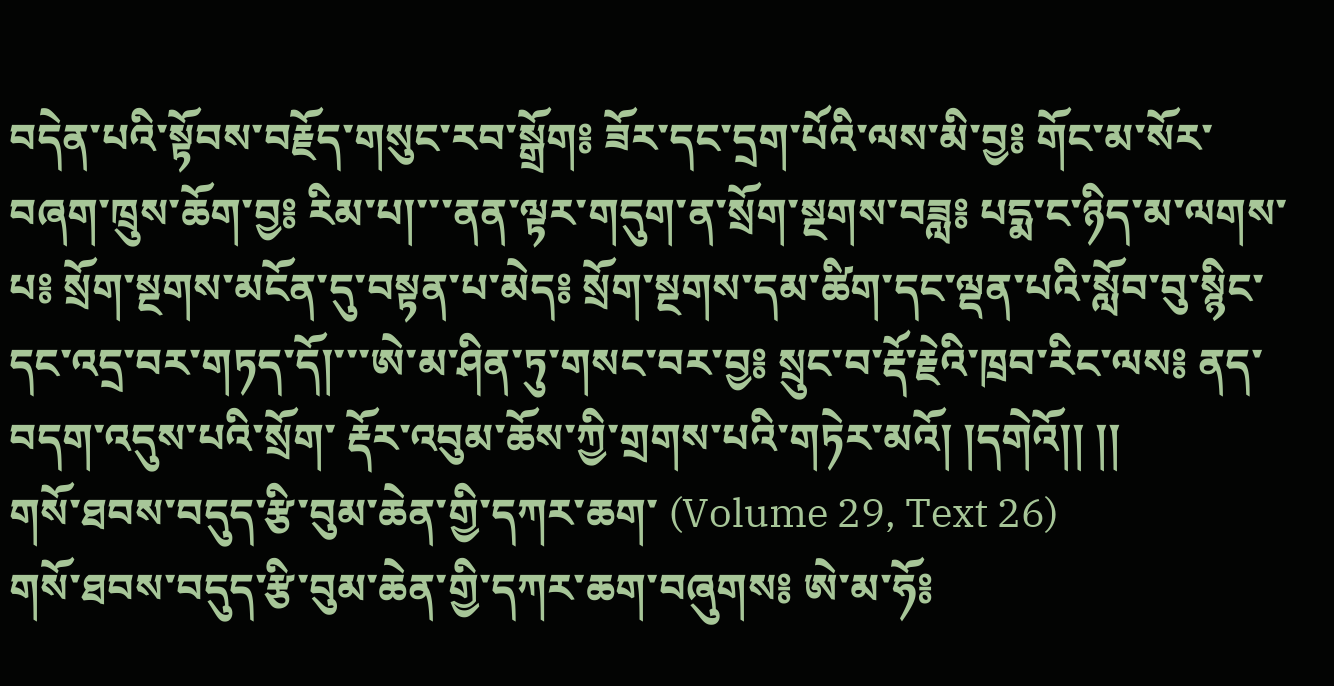བདེན་པའི་སྟོབས་བརྗོད་གསུང་རབ་སྒྲོག༔ ཟོར་དང་དྲག་པོའི་ལས་མི་བྱ༔ གོང་མ་སོར་བཞག་ཁྲུས་ཆོག་བྱ༔ རིམ་པ།་་་ནན་ལྟར་གདུག་ན་སྲོག་སྔགས་བཟླ༔ པདྨ་ང་ཉིད་མ་ལགས་པ༔ སྲོག་སྔགས་མངོན་དུ་བསྟན་པ་མེད༔ སྲོག་སྔགས་དམ་ཚིག་དང་ལྡན་པའི་སློབ་བུ་སྙིང་དང་འདྲ་བར་གཏད་དོ།་་་ཨེ་མ་ཤིན་ཏུ་གསང་བར་བྱ༔ སྲུང་བ་རྡོ་རྗེའི་ཁྲབ་རིང་ལས༔ ནད་བདག་འདུས་པའི་སྲོག་ རྡོར་འབུམ་ཆོས་ཀྱི་གྲགས་པའི་གཏེར་མའོ། །དགེའོ།། །།
གསོ་ཐབས་བདུད་རྩི་བུམ་ཆེན་གྱི་དཀར་ཆག་ (Volume 29, Text 26)
གསོ་ཐབས་བདུད་རྩི་བུམ་ཆེན་གྱི་དཀར་ཆག་བཞུགས༔ ཨེ་མ་ཧོ༔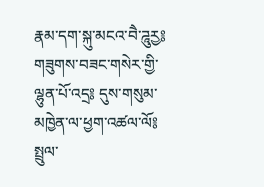རྣམ་དག་སྐུ་མངའ་བཻ་ཌཱུརྱ༔ གཟུགས་བཟང་གསེར་གྱི་ལྷུན་པོ་འདྲ༔ དུས་གསུམ་མཁྱེན་ལ་ཕྱག་འཚལ་ལོ༔ སྤྲུལ་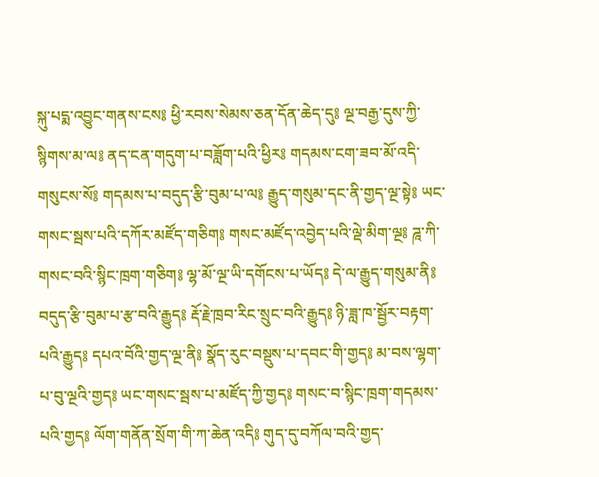སྐུ་པདྨ་འབྱུང་གནས་ངས༔ ཕྱི་རབས་སེམས་ཅན་དོན་ཆེད་དུ༔ ལྔ་བརྒྱ་དུས་ཀྱི་སྙིགས་མ་ལ༔ ནད་ངན་གདུག་པ་བཟློག་པའི་ཕྱིར༔ གདམས་ངག་ཟབ་མོ་འདི་གསུངས་སོ༔ གདམས་པ་བདུད་རྩི་བུམ་པ་ལ༔ རྒྱུད་གསུམ་དང་ནི་གྱད་ལྔ་སྟེ༔ ཡང་གསང་སྦས་པའི་དཀོར་མཛོད་གཅིག༔ གསང་མཛོད་འབྱེད་པའི་ལྡེ་མིག་ལྔ༔ ཌཱ་ཀི་གསང་བའི་སྙིང་ཁྲག་གཅིག༔ ལྷ་མོ་ལྔ་ཡི་དགོངས་པ་ཡོད༔ དེ་ལ་རྒྱུད་གསུམ་ནི༔ བདུད་རྩི་བུམ་པ་རྩ་བའི་རྒྱུད༔ རྡོ་རྗེ་ཁྲབ་རིང་སྲུང་བའི་རྒྱུད༔ ཉི་ཟླ་ཁ་སྦྱོར་བརྟག་པའི་རྒྱུད༔ དཔའ་བོའི་གྱད་ལྔ་ནི༔ སྣོད་རུང་བསྡུས་པ་དབང་གི་གྱད༔ མ་བས་ལྷག་པ་བུ་ལྔའི་གྱད༔ ཡང་གསང་སྦས་པ་མཛོད་ཀྱི་གྱད༔ གསང་བ་སྙིང་ཁྲག་གདམས་པའི་གྱད༔ ལོག་གནོན་སྲོག་གི་ཀ་ཆེན་འདི༔ གུད་དུ་བཀོལ་བའི་གྱད་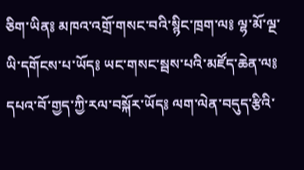ཅིག་ཡིན༔ མཁའ་འགྲོ་གསང་བའི་སྙིང་ཁྲག་ལ༔ ལྷ་མོ་ལྔ་ཡི་དགོངས་པ་ཡོད༔ ཡང་གསང་སྦས་པའི་མཛོད་ཆེན་ལ༔ དཔའ་བོ་གྱད་ཀྱི་རལ་བསྐོར་ཡོད༔ ལག་ལེན་བདུད་རྩིའི་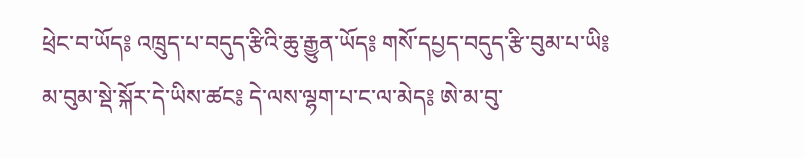ཕྲེང་བ་ཡོད༔ འཁྲུད་པ་བདུད་རྩིའི་ཆུ་རྒྱུན་ཡོད༔ གསོ་དཔྱད་བདུད་རྩི་བུམ་པ་ཡི༔ མ་བུམ་སྡེ་སྐོར་དེ་ཡིས་ཚང༔ དེ་ལས་ལྷག་པ་ང་ལ་མེད༔ ཨེ་མ་བུ་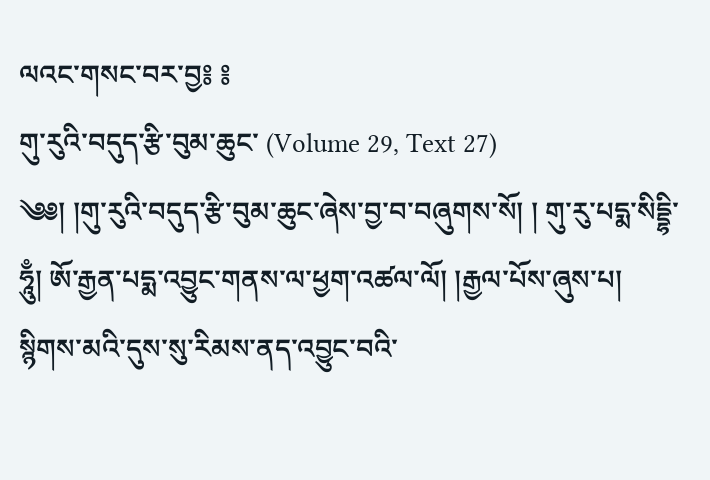ལའང་གསང་བར་བྱ༔ ༔
གུ་རུའི་བདུད་རྩི་བུམ་ཆུང་ (Volume 29, Text 27)
༄༅། །གུ་རུའི་བདུད་རྩི་བུམ་ཆུང་ཞེས་བྱ་བ་བཞུགས་སོ། ། གུ་རུ་པདྨ་སིདྡྷི་ཧཱུྃ། ཨོ་རྒྱན་པདྨ་འབྱུང་གནས་ལ་ཕྱག་འཚལ་ལོ། །རྒྱལ་པོས་ཞུས་པ། སྙིགས་མའི་དུས་སུ་རིམས་ནད་འབྱུང་བའི་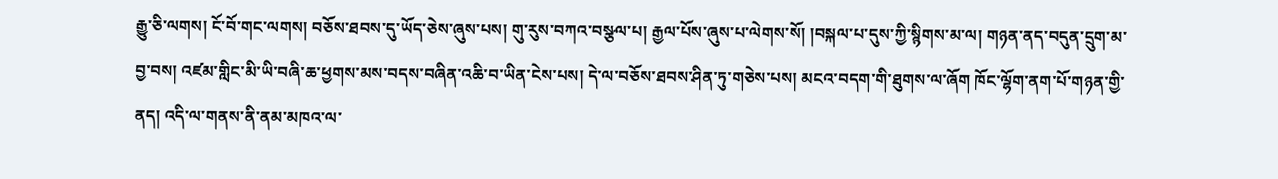རྒྱུ་ཅི་ལགས། ངོ་བོ་གང་ལགས། བཅོས་ཐབས་དུ་ཡོད་ཅེས་ཞུས་པས། གུ་རུས་བཀའ་བསྩལ་པ། རྒྱལ་པོས་ཞུས་པ་ལེགས་སོ། །བསྐལ་པ་དུས་ཀྱི་སྙིགས་མ་ལ། གཉན་ནད་བདུན་དྲུག་མ་བྱ་བས། འཛམ་གླིང་མི་ཡི་བཞི་ཆ་ཕྱགས་མས་བདས་བཞིན་འཆི་བ་ཡིན་ངེས་པས། དེ་ལ་བཅོས་ཐབས་ཤིན་ཏུ་གཅེས་པས། མངའ་བདག་གི་ཐུགས་ལ་ཞོག ཁོང་ལྷོག་ནག་པོ་གཉན་གྱི་ནད། འདི་ལ་གནས་ནི་ནམ་མཁའ་ལ་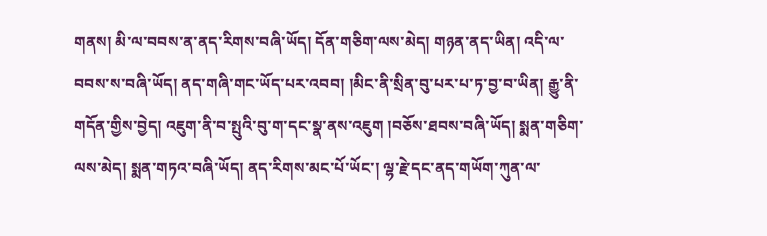གནས། མི་ལ་བབས་ན་ནད་རིགས་བཞི་ཡོད། དོན་གཅིག་ལས་མེད། གཉན་ནད་ཡིན། འདི་ལ་བབས་ས་བཞི་ཡོད། ནད་གཞི་གང་ཡོད་པར་འབབ། །མིང་ནི་སྲིན་བུ་པར་པ་ཏ་བྱ་བ་ཡིན། རྒྱུ་ནི་གདོན་གྱིས་བྱེད། འཇུག་ནི་བ་སྤུའི་བུ་ག་དང་སྣ་ནས་འཇུག །བཅོས་ཐབས་བཞི་ཡོད། སྨན་གཅིག་ལས་མེད། སྨན་གཏའ་བཞི་ཡོད། ནད་རིགས་མང་པོ་ཡོང་། ལྷ་རྗེ་དང་ནད་གཡོག་ཀུན་ལ་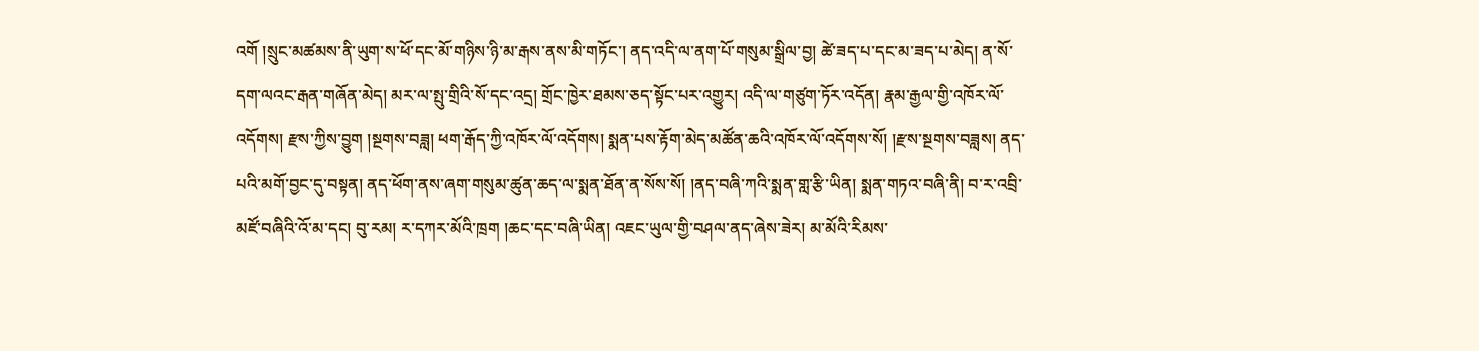འགོ །སྲུང་མཚམས་ནི་ཡུག་ས་ཕོ་དང་མོ་གཉིས་ཉི་མ་རྒས་ནས་མི་གཏོང་། ནད་འདི་ལ་ནག་པོ་གསུམ་སྒྲིལ་བྱ། ཚེ་ཟད་པ་དང་མ་ཟད་པ་མེད། ན་སོ་དག་ལའང་རྒན་གཞོན་མེད། མར་ལ་སྤུ་གྲིའི་སོ་དང་འདྲ། གྲོང་ཁྱེར་ཐམས་ཅད་སྟོང་པར་འགྱུར། འདི་ལ་གཙུག་ཏོར་འདོན། རྣམ་རྒྱལ་གྱི་འཁོར་ལོ་འདོགས། རྫས་ཀྱིས་བྱུག །སྔགས་བཟླ། ཕག་རྒོད་ཀྱི་འཁོར་ལོ་འདོགས། སྨན་པས་རྟོག་མེད་མཚོན་ཆའི་འཁོར་ལོ་འདོགས་སོ། །རྫས་སྔགས་བཟླས། ནད་པའི་མགོ་བྱང་དུ་བསྟན། ནད་ཕོག་ནས་ཞག་གསུམ་ཚུན་ཆད་ལ་སྨན་ཐོན་ན་སོས་སོ། །ནད་བཞི་ཀའི་སྨན་གླ་རྩི་ཡིན། སྨན་གཏའ་བཞི་ནི། བ་ར་འབྲི་མཛོ་བཞིའི་འོ་མ་དང། བུ་རམ། ར་དཀར་མོའི་ཁྲག །ཆང་དང་བཞི་ཡིན། འཇང་ཡུལ་གྱི་བཤལ་ནད་ཞེས་ཟེར། མ་མོའི་རིམས་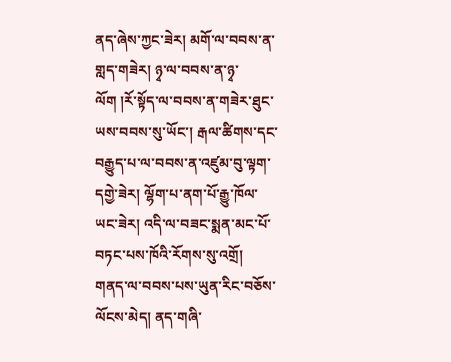ནད་ཞེས་ཀྱང་ཟེར། མགོ་ལ་བབས་ན་གླད་གཟེར། ཉྭ་ལ་བབས་ན་ཉྭ་ལོག །རོ་སྟོད་ལ་བབས་ན་གཟེར་ཐུང་ཡས་བབས་སུ་ཡོང་། རྒལ་ཚིགས་དང་བརྒྱུད་པ་ལ་བབས་ན་འཛུམ་བུ་ལྟག་དགྱེ་ཟེར། ལྷོག་པ་ནག་པོ་རྒྱུ་ཁོལ་ཡང་ཟེར། འདི་ལ་བཟང་སྨན་མང་པོ་བཏང་པས་ཁོའི་རོགས་སུ་འགྲོ། གནད་ལ་བབས་པས་ཡུན་རིང་བཅོས་ལོངས་མེད། ནད་གཞི་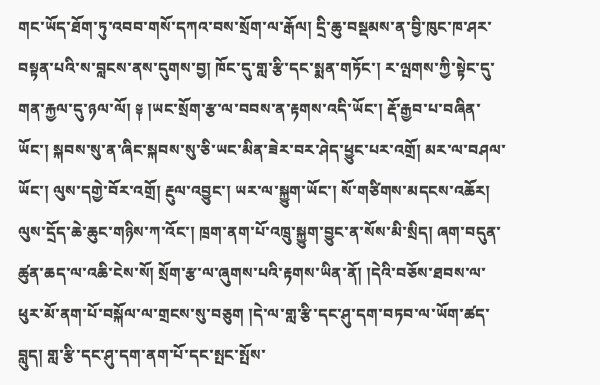གང་ཡོད་ཐོག་ཏུ་འབབ་གསོ་དཀའ་བས་སྲོག་ལ་རྒོལ། དྲི་ཆུ་བསྡམས་ན་བྱི་ཁུང་ཁ་ཤར་བསྟན་པའི་ས་བླངས་ནས་དུགས་བྱ། ཁོང་དུ་གླ་རྩི་དང་སྨན་གཏོང་། ར་ལྤགས་ཀྱི་སྟེང་དུ་གན་རྐྱལ་དུ་ཉལ་ལོ། ༈ །ཡང་སྲོག་རྩ་ལ་བབས་ན་རྟགས་འདི་ཡོང་། རྡོ་རྒྱབ་པ་བཞིན་ཡོང་། སྐབས་སུ་ན་ཞིང་སྐབས་སུ་ཅི་ཡང་མིན་ཟེར་བར་ཤེད་ཕྱུང་པར་འགྲོ། མར་ལ་བཤལ་ཡོང་། ལུས་དགྱེ་བོར་འགྲོ། རྔུལ་འབྱུང་། ཡར་ལ་སྐྱུག་ཡོང་། སོ་གཙིགས་མདངས་འཆོར། ལུས་དྲོད་ཆེ་ཆུང་གཉིས་ཀ་འོང་། ཁྲག་ནག་པོ་འཁྲུ་སྐྱུག་བྱུང་ན་སོས་མི་སྲིད། ཞག་བདུན་ཚུན་ཆད་ལ་འཆི་ངེས་སོ། སྲོག་རྩ་ལ་ཞུགས་པའི་རྟགས་ཡིན་ནོ། །དེའི་བཅོས་ཐབས་ལ་ཕུར་མོ་ནག་པོ་བསྐོལ་ལ་གྲངས་སུ་བཅུག །དེ་ལ་གླ་རྩི་དང་ཤུ་དག་བཏབ་ལ་ཡོག་ཚད་བླུད། གླ་རྩི་དང་ཤུ་དག་ནག་པོ་དང་སྤང་སྤོས་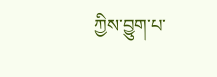ཀྱིས་བྱུག་པ་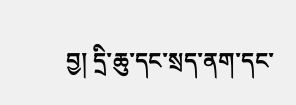བྱ། དྲི་ཆུ་དང་སྲད་ནག་དང་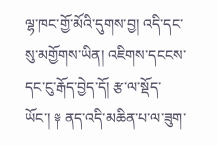ལྷ་ཁང་གྱོ་མོའི་དུགས་བྱ། འདི་དང་སུ་མགྱོགས་ཡིན། འཇིགས་དངངས་དང་ངུ་རྒོད་བྱེད་དོ། རྩ་ལ་སྡོད་ཡོང་། ༈ ནད་འདི་མཆིན་པ་ལ་ཟུག་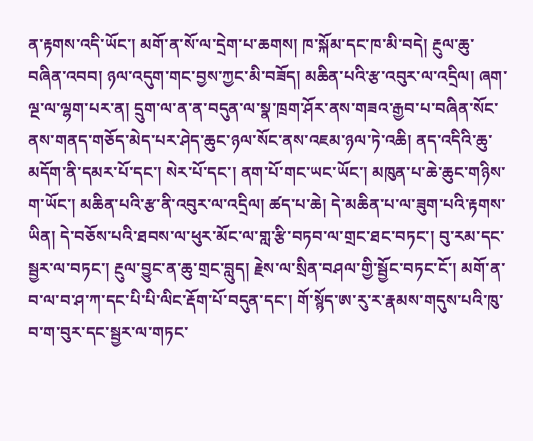ན་རྟགས་འདི་ཡོང་། མགོ་ན་སོ་ལ་དྲེག་པ་ཆགས། ཁ་སྐོམ་དང་ཁ་མི་བདེ། རྔུལ་ཆུ་བཞིན་འབབ། ཉལ་འདུག་གང་བྱས་ཀྱང་མི་བཟོད། མཆིན་པའི་རྩ་འབུར་ལ་འདྲིལ། ཞག་ལྔ་ལ་ལྷག་པར་ན། དྲུག་ལ་ན་ན་བདུན་ལ་སྣ་ཁྲག་ཤོར་ནས་གཟའ་རྒྱབ་པ་བཞིན་སོང་ནས་གནད་གཅོད་མེད་པར་ཤེད་ཆུང་ཉལ་སོང་ནས་འཇམ་ཉལ་ཏེ་འཆི། ནད་འདིའི་ཆུ་མདོག་ནི་དམར་པོ་དང་། སེར་པོ་དང་། ནག་པོ་གང་ཡང་ཡོང་། མཁུན་པ་ཆེ་ཆུང་གཉིས་ག་ཡོང་། མཆིན་པའི་རྩ་ནི་འབུར་ལ་འདྲིལ། ཚད་པ་ཆེ། དེ་མཆིན་པ་ལ་ཟུག་པའི་རྟགས་ཡིན། དེ་བཅོས་པའི་ཐབས་ལ་ཕུར་མོང་ལ་གླ་རྩི་བཏབ་ལ་གྲང་ཐང་བཏང་། བུ་རམ་དང་སྦྱར་ལ་བཏང་། རྔུལ་བྱུང་ན་ཆུ་གྲང་བླུད། རྗེས་ལ་སྲིན་བཤལ་གྱི་སྦྱོང་བཏང་ངོ་། མགོ་ན་བ་ལ་བ་ཤ་ཀ་དང་པི་པི་ལིང་རྡོག་པོ་བདུན་དང་། གོ་སྙོད་ཨ་རུ་ར་རྣམས་གདུས་པའི་ཁུ་བ་ག་བུར་དང་སྦྱར་ལ་གཏང་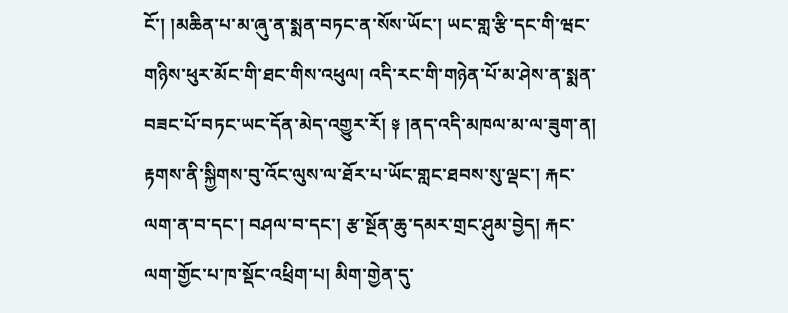ངོ་། །མཆིན་པ་མ་ཞུ་ན་སྨན་བཏང་ན་སོས་ཡོང་། ཡང་གླ་རྩི་དང་གི་ཝང་གཉིས་ཕུར་མོང་གི་ཐང་གིས་འཕུལ། འདི་རང་གི་གཉེན་པོ་མ་ཤེས་ན་སྨན་བཟང་པོ་བཏང་ཡང་དོན་མེད་འགྱུར་རོ། ༈ །ནད་འདི་མཁལ་མ་ལ་ཟུག་ན། རྟགས་ནི་སྐྱིགས་བུ་འོང་ལུས་ལ་ཐོར་པ་ཡོང་གླང་ཐབས་སུ་ལྡང་། རྐང་ལག་ན་བ་དང་། བཤལ་བ་དང་། རྩ་སྔོན་ཆུ་དམར་གྲང་ཤུམ་བྱེད། རྐང་ལག་གྱོང་པ་ཁ་སྡོང་འཕྲིག་པ། མིག་གྱེན་དུ་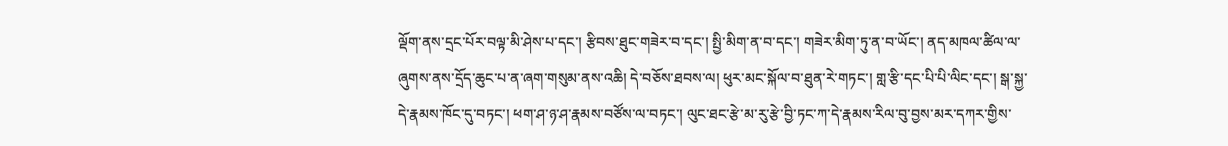ལྡོག་ནས་དྲང་པོར་བལྟ་མི་ཤེས་པ་དང་། རྩིབས་ཐུང་གཟེར་བ་དང་། སྤྱི་མིག་ན་བ་དང་། གཟེར་མིག་ཏུ་ན་བ་ཡོང་། ནད་མཁལ་ཚིལ་ལ་ཞུགས་ནས་དྲོད་ཆུང་པ་ན་ཞག་གསུམ་ནས་འཆི། དེ་བཅོས་ཐབས་ལ། ཕུར་མང་སྐོལ་བ་ཐུན་རེ་གཏང་། གླ་རྩི་དང་པི་པི་ལིང་དང་། སྒ་སྐྱ་དེ་རྣམས་ཁོང་དུ་བཏང་། ཕག་ཤ་ཉ་ཤ་རྣམས་བཙོས་ལ་བཏང་། ལུང་ཐང་རྩེ་མ་རུ་རྩེ་བྱི་ཏང་ཀ་དེ་རྣམས་རིལ་བུ་བྱས་མར་དཀར་གྱིས་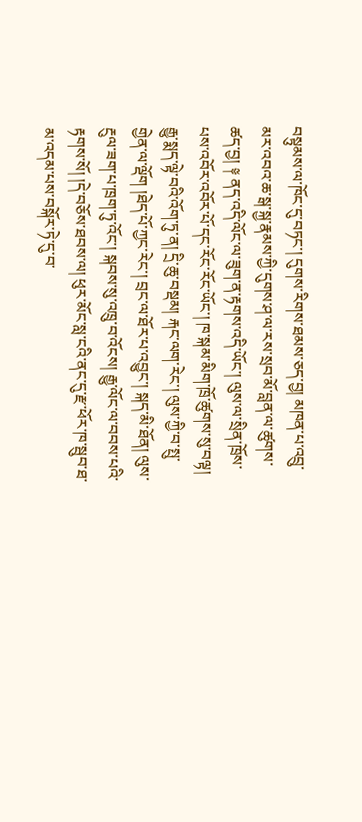བསྟུམས་ལ་ཁོང་དུ་བཏང་། དུགས་རིགས་ཐམས་ཅད་བྱ། མཁན་པ་འབྲུ་མར་འབའ་ཆ་སྒ་སྐྱ་རྣམས་ཀྱི་དུགས་ཤ་ལ་རས་སྲབ་མོ་བླན་ལ་ཚུགས་ཚད་བྱ། ༈ ནད་འདི་ལོང་ལ་ཟུག་ན་རྟགས་འདི་ཡོང་། ལུས་ལ་སྲིན་ཁྲོས་པས་འབོར་འབོར་པོ་དང་རོང་རོང་ཡོང་། ཁ་སྐམ་མིག་ཁྲོ་ཚུགས་སུ་བལྟ། རྒྱུ་སྨད་ལྟེ་བའི་འོག་ཏུ་ན། དྲི་ཆུ་བསྡམ། རྐང་ལག་རེང་། ལུས་ཀྱི་བ་སྤུ་གྱེན་ལ་ལྡོག །ཐེད་པོ་ཀྱང་རེང་། བྲང་ལ་ཐོར་པ་འབྱུང་། སྐད་མི་ཐོན། ལུས་རྔུལ་ཟག་པ་ཁྲག་ཏུ་འོང་། སྐབས་སུ་འཁྲུ་བ་འོངས། རྒྱུ་ལོང་ལ་བབས་པའི་རྟགས་སོ། །དེ་བཅོས་ཐབས་ལ། ཕུར་མོང་སླ་ངའི་ནང་དུ་རྫ་ཕོར་ཁ་སྦུབ་ཐ་མ་འདམ་པས་བསྐོར་ཏེ་དུ་བ་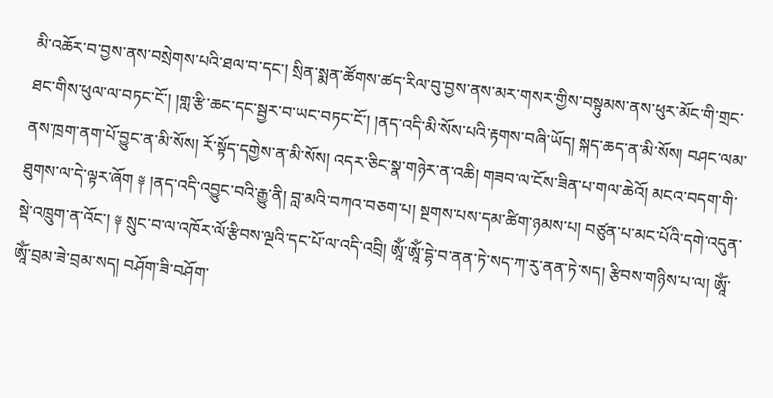མི་འཆོར་བ་བྱས་ནས་བསྲེགས་པའི་ཐལ་བ་དང་། སྲིན་སྨན་ཚོགས་ཚད་རིལ་བུ་བྱས་ནས་མར་གསར་གྱིས་བསྟུམས་ནས་ཕུར་མོང་གི་གྲང་ཐང་གིས་ཕུལ་ལ་བཏང་ངོ་། །གླ་རྩི་ཆང་དང་སྦྱར་བ་ཡང་བཏང་ངོ་། །ནད་འདི་མི་སོས་པའི་རྟགས་བཞི་ཡོད། སྐད་ཆད་ན་མི་སོས། བཤང་ལམ་ནས་ཁྲག་ནག་པོ་བྱུང་ན་མི་སོས། རོ་སྟོད་དགྱེས་ན་མི་སོས། འདར་ཅིང་སྣ་གཉེར་ན་འཆི། གཟབ་ལ་ངོས་ཟིན་པ་གལ་ཆེའོ། མངའ་བདག་གི་ཐུགས་ལ་དེ་ལྟར་ཞོག ༈ །ནད་འདི་འབྱུང་བའི་རྒྱུ་ནི། བླ་མའི་བཀའ་བཅག་པ། སྔགས་པས་དམ་ཚིག་ཉམས་པ། བཙུན་པ་མང་པོའི་དགེ་འདུན་སྡེ་འཁྲུག་ན་འོང་། ༈ སྲུང་བ་ལ་འཁོར་ལོ་རྩིབས་ལྔའི་དང་པོ་ལ་འདི་འབྲི། ཨཱོཾ་ཨཱོཾ་དྷེ་བ་ནན་ཏེ་སད་ཀ་རུ་ནན་ཏེ་སད། རྩིབས་གཉིས་པ་ལ། ཨཱོཾ་ཨཱོཾ་བྲམ་ཟེ་བྲམ་སད། བཤོག་ཟི་བཤོག་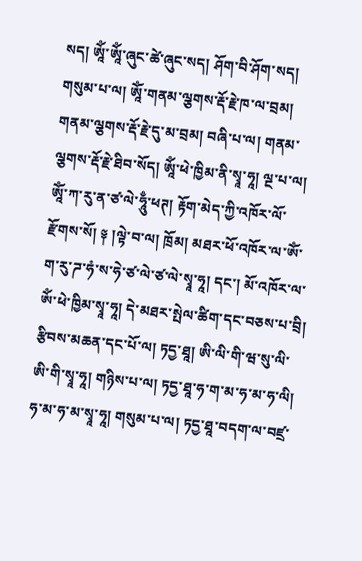སད། ཨཱོཾ་ཨཱོཾ་ཞུང་ཚེ་ཞུང་སད། ཤོག་བི་ཤོག་སད། གསུམ་པ་ལ། ཨཱོཾ་གནམ་ལྕགས་རྡོ་རྗེ་ཁ་ལ་བྲམ། གནམ་ལྕགས་རྡོ་རྗེ་དུ་མ་བྲམ། བཞི་པ་ལ། གནམ་ལྕགས་རྡོ་རྗེ་ཐིབ་སོད། ཨཱོཾ་ཕེ་ཁྱིམ་ནི་སྭཱ་ཧཱ། ལྔ་པ་ལ། ཨཱོཾ་ཀ་རུ་ན་ཙ་ལེ་ཧཱུྃ་ཕཊ། རྟོག་མེད་ཀྱི་འཁོར་ལོ་རྫོགས་སོ། ༈ །ལྟེ་བ་ལ། ཁྲོམ། མཐར་ཕོ་འཁོར་ལ་ཨོཾ་ག་རུ་ཌ་ཧཾ་ས་ཧེ་ཙ་ལེ་ཙ་ལེ་སྭཱ་ཧཱ། དང་། མོ་འཁོར་ལ་ཨོཾ་ཕེ་ཁྱིམ་སྭཱ་ཧཱ། དེ་མཐར་སྤེལ་ཚིག་དང་བཅས་པ་བྲི། རྩིབས་མཆན་དང་པོ་ལ། ཏདྱ་ཐཱ། ཨི་ལི་གི་ཝ་སུ་ལི་ཨི་གི་སྭཱ་ཧཱ། གཉིས་པ་ལ། ཏདྱ་ཐཱ་ཧ་ག་མ་ཧ་མ་ཧ་ལི། ཧ་མ་ཧ་མ་སྭཱ་ཧཱ། གསུམ་པ་ལ། ཏདྱ་ཐཱ་བདག་ལ་བཛྲ་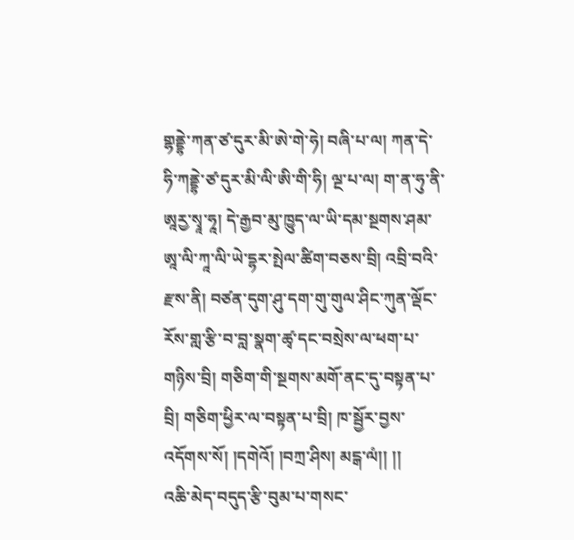གྷནྡྷེ་ཀན་ཙ་དུར་མི་ཨེ་གེ་ཧེ། བཞི་པ་ལ། ཀན་དེ་ཧི་ཀནྡྷེ་ཙ་དུར་མི་ལི་ཨི་གི་ཧི། ལྔ་པ་ལ། ག་ན་ཧུ་ནི་ཨཱརྱ་སྭཱ་ཧཱ། དེ་རྒྱབ་མུ་ཁྱུད་ལ་ཡི་དམ་སྔགས་ཤམ་ཨཱ་ལི་ཀཱ་ལི་ཡེ་དྷར་སྤེལ་ཚིག་བཅས་བྲི། འབྲི་བའི་རྫས་ནི། བཙན་དུག་ཤུ་དག་གུ་གུལ་ཤིང་ཀུན་ལྡོང་རོས་གླ་རྩི་བ་བླ་སྣག་ཚྭ་དང་བསྲེས་ལ་ཕག་པ་གཉིས་བྲི། གཅིག་གི་སྔགས་མགོ་ནང་དུ་བསྟན་པ་བྲི། གཅིག་ཕྱིར་ལ་བསྟན་པ་བྲི། ཁ་སྦྱོར་བྱས་འདོགས་སོ། །དགེའོ། །བཀྲ་ཤིས། མངྒ་ལཾ།། །།
འཆི་མེད་བདུད་རྩི་བུམ་པ་གསང་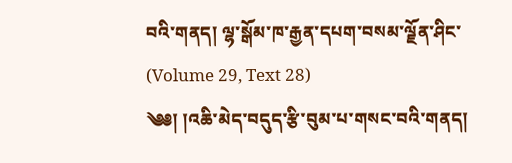བའི་གནད། ལྷ་སྒོམ་ཁ་རྒྱན་དཔག་བསམ་ལྗོན་ཤིང་ (Volume 29, Text 28)
༄༅། །འཆི་མེད་བདུད་རྩི་བུམ་པ་གསང་བའི་གནད།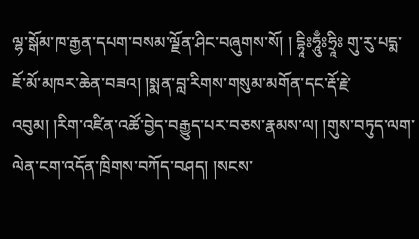ལྷ་སྒོམ་ཁ་རྒྱན་དཔག་བསམ་ལྗོན་ཤིང་བཞུགས་སོ། ། དྷཱིཿཧཱུྃཿཧྲཱིཿ གུ་རུ་པདྨ་ཇོ་མོ་མཁར་ཆེན་བཟའ། །སྨན་བླ་རིགས་གསུམ་མགོན་དང་རྡོ་རྗེ་འབུམ། །རིག་འཛིན་འཚོ་བྱེད་བརྒྱུད་པར་བཅས་རྣམས་ལ། །གུས་བཏུད་ལག་ལེན་ངག་འདོན་ཁྲིགས་བཀོད་བཤད། །སངས་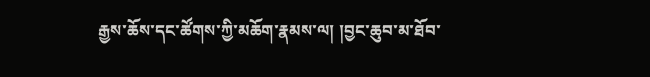རྒྱས་ཆོས་དང་ཚོགས་ཀྱི་མཆོག་རྣམས་ལ། །བྱང་ཆུབ་མ་ཐོབ་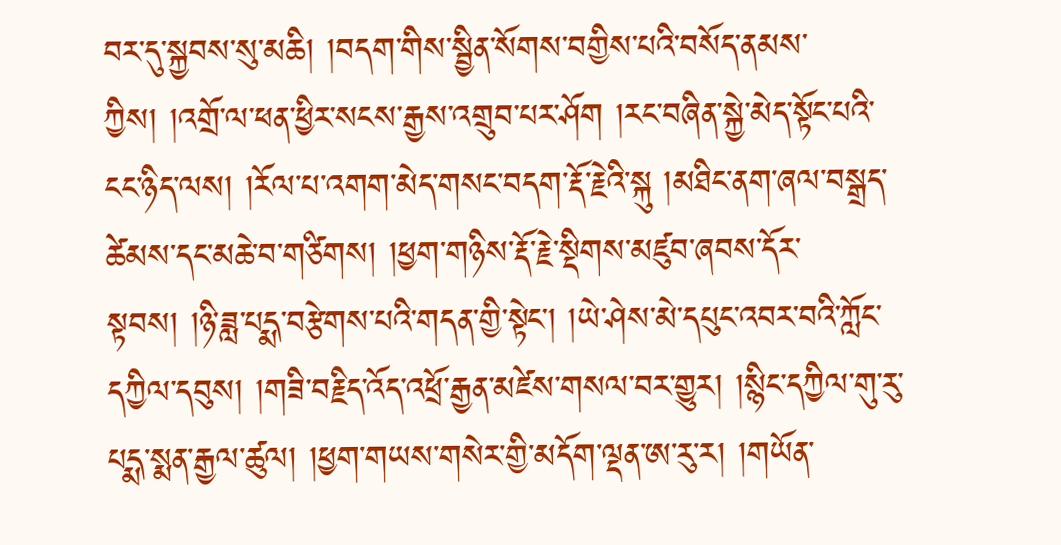བར་དུ་སྐྱབས་སུ་མཆི། །བདག་གིས་སྦྱིན་སོགས་བགྱིས་པའི་བསོད་ནམས་ཀྱིས། །འགྲོ་ལ་ཕན་ཕྱིར་སངས་རྒྱས་འགྲུབ་པར་ཤོག །རང་བཞིན་སྐྱེ་མེད་སྟོང་པའི་ངང་ཉིད་ལས། །རོལ་པ་འགག་མེད་གསང་བདག་རྡོ་རྗེའི་སྐུ །མཐིང་ནག་ཞལ་བསྒྲད་ཚེམས་དང་མཆེ་བ་གཙིགས། །ཕྱག་གཉིས་རྡོ་རྗེ་སྡིགས་མཛུབ་ཞབས་དོར་སྟབས། །ཉི་ཟླ་པདྨ་བརྩེགས་པའི་གདན་གྱི་སྟེང་། །ཡེ་ཤེས་མེ་དཔུང་འབར་བའི་ཀློང་དཀྱིལ་དབུས། །གཟི་བརྗིད་འོད་འཕྲོ་རྒྱན་མཛེས་གསལ་བར་གྱུར། །སྙིང་དཀྱིལ་གུ་རུ་པདྨ་སྨན་རྒྱལ་ཚུལ། །ཕྱག་གཡས་གསེར་གྱི་མདོག་ལྡན་ཨ་རུ་ར། །གཡོན་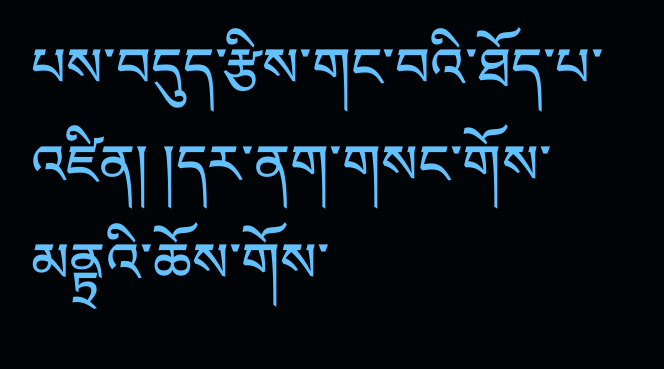པས་བདུད་རྩིས་གང་བའི་ཐོད་པ་འཛིན། །དར་ནག་གསང་གོས་མནྟྲའི་ཆོས་གོས་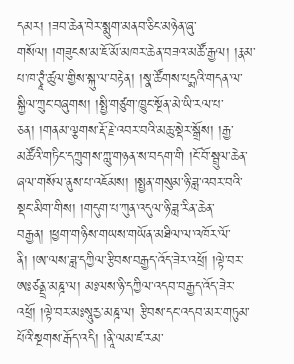དམར། །ཟབ་ཆེན་བེར་སྨུག་མནབ་ཅིང་མཉེན་ཞུ་གསོལ། །གཟུངས་མ་ཇོ་མོ་མཁར་ཆེན་བཟའ་མཚོ་རྒྱལ། །རྣམ་པ་ཁ་ཊྭཱཾ་ཚུལ་གྱིས་སྐུ་ལ་བརྟེན། །སྣ་ཚོགས་པདྨའི་གདན་ལ་སྐྱིལ་ཀྲུང་བཞུགས། །སྤྱི་གཙུག་ཁྱུང་སྔོན་མེ་ཡི་རལ་པ་ཅན། །གནམ་ལྕགས་རྡོ་རྗེ་འབར་བའི་མཆུ་སྡེར་སྒྲོས། །རྒྱ་མཚོའི་གཏིང་དཀྲུགས་ཀླུ་གཉན་ས་བདག་གི །ངོ་བོ་སྦྲུལ་ཆེན་ཞལ་གསོལ་ནུས་པ་འཇོམས། །སྤྱན་གསུམ་ཉི་ཟླ་འབར་བའི་སྡང་མིག་གིས། །གདུག་པ་ཀུན་འདུལ་ཉི་ཟླ་རིན་ཆེན་བརྒྱན། །ཕྱག་གཉིས་གཡས་གཡོན་མཐིལ་ལ་འཁོར་ལོ་ནི། །ཨ་ལས་ཟླ་དཀྱིལ་རྩིབས་བརྒྱད་འོད་ཟེར་འཕྲོ། །ལྟེ་བར་ཨཿཙནྡྲ་མཎྜ་ལ། མཿལས་ཉི་དཀྱིལ་འདབ་བརྒྱད་འོད་ཟེར་འཕྲོ། །ལྟེ་བར་མཿསཱུརྱ་མཎྜ་ལ། རྩིབས་དང་འདབ་མར་གཏུམ་པོའི་སྔགས་རྒོད་འདི། །ནཱི་ལམ་ཛ་རམ་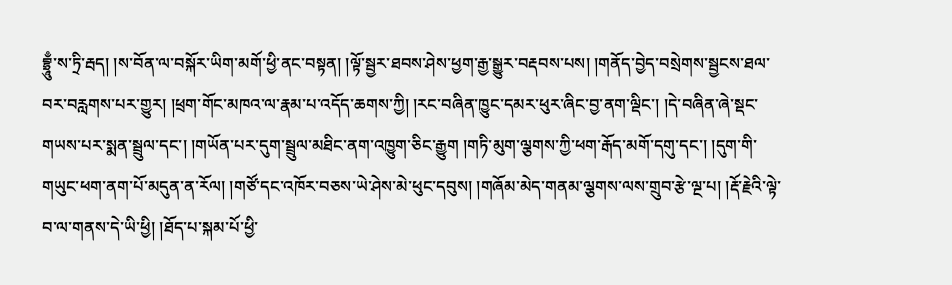བྷྲཱུྃ་ས་ཏྲི་རྦད། །ས་བོན་ལ་བསྐོར་ཡིག་མགོ་ཕྱི་ནང་བསྟན། །ལྟོ་སྦྱར་ཐབས་ཤེས་ཕྱག་རྒྱ་སྒྱུར་བརྡབས་པས། །གནོད་བྱེད་བསྲེགས་སྦྱངས་ཐལ་བར་བརླགས་པར་གྱུར། །ཕྲག་གོང་མཁའ་ལ་རྣམ་པ་འདོད་ཆགས་ཀྱི། །རང་བཞིན་ཁྱུང་དམར་ཕུར་ཞིང་བྱ་ནག་ལྡིང་། །དེ་བཞིན་ཞེ་སྡང་གཡས་པར་སྨན་སྦྲུལ་དང་། །གཡོན་པར་དུག་སྦྲུལ་མཐིང་ནག་འཁྱུག་ཅིང་རྒྱུག །གཏི་མུག་ལྕགས་ཀྱི་ཕག་རྒོད་མགོ་དགུ་དང་། །དུག་གི་གཡུང་ཕག་ནག་པོ་མདུན་ན་རོལ། །གཙོ་དང་འཁོར་བཅས་ཡེ་ཤེས་མེ་ཕུང་དབུས། །གཞོམ་མེད་གནམ་ལྕགས་ལས་གྲུབ་རྩེ་ལྔ་པ། །རྡོ་རྗེའི་ལྟེ་བ་ལ་གནས་དེ་ཡི་ཕྱི། །ཐོད་པ་སྐམ་པོ་ཕྱི་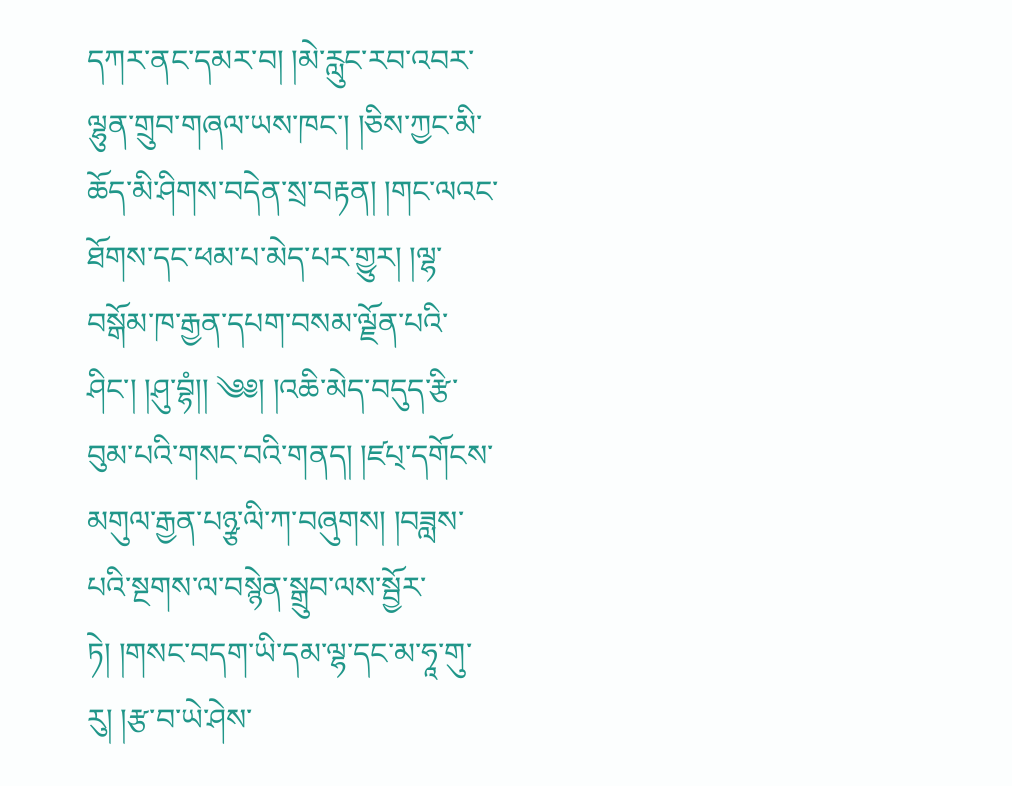དཀར་ནང་དམར་བ། །མེ་རླུང་རབ་འབར་ལྷུན་གྲུབ་གཞལ་ཡས་ཁང་། །ཅིས་ཀྱང་མི་ཆོད་མི་ཤིགས་བདེན་སྲ་བརྟན། །གང་ལའང་ཐོགས་དང་ཕམ་པ་མེད་པར་གྱུར། །ལྷ་བསྒོམ་ཁ་རྒྱན་དཔག་བསམ་ལྗོན་པའི་ཤིང་། །ཤུ་བྷཾ།། ༄༅། །འཆི་མེད་བདུད་རྩི་བུམ་པའི་གསང་བའི་གནད། །ཛཔ྄་དགོངས་མགུལ་རྒྱན་པཉྩ་ལི་ཀ་བཞུགས། །བཟླས་པའི་སྔགས་ལ་བསྙེན་སྒྲུབ་ལས་སྦྱོར་ཏེ། །གསང་བདག་ཡི་དམ་ལྷ་དང་མ་ཧཱ་གུ་རུ། །རྩ་བ་ཡེ་ཤེས་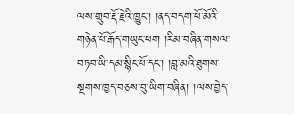ལས་གྲུབ་རྡོ་རྗེའི་ཁྱུང་། །ནད་བདག་ཕོ་མོའི་གཉེན་པོ་རྒོད་གཡུང་ཕག །རིམ་བཞིན་གསལ་བཏབ་ཡི་དམ་སྙིང་པོ་དང་། །བླ་མའི་ཐུགས་སྔགས་ཁྱད་བཅས་བུ་ཡིག་བཞིན། །ལས་བྱེད་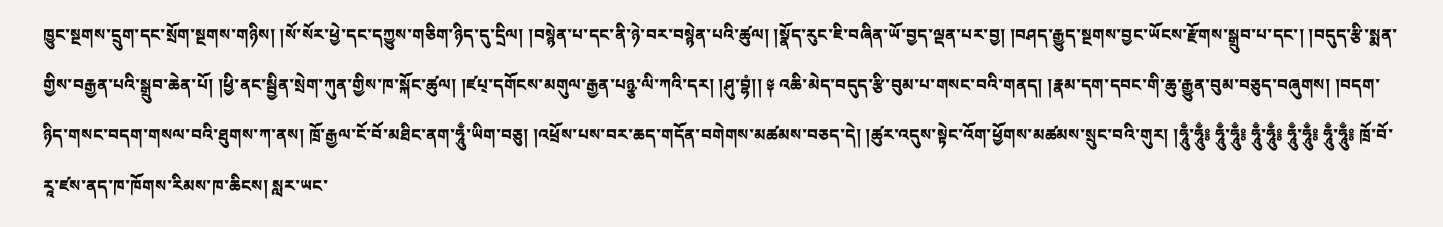ཁྱུང་སྔགས་དྲུག་དང་སྲོག་སྔགས་གཉིས། །སོ་སོར་ཕྱེ་དང་དཀྱུས་གཅིག་ཉིད་དུ་དྲིལ། །བསྙེན་པ་དང་ནི་ཉེ་བར་བསྙེན་པའི་ཚུལ། །སྣོད་རུང་ཇི་བཞིན་ཡོ་བྱད་ལྡན་པར་བྱ། །བཤད་རྒྱུད་སྔགས་བྱང་ཡོངས་རྫོགས་སྒྲུབ་པ་དང་། །བདུད་རྩི་སྨན་གྱིས་བརྒྱན་པའི་སྒྲུབ་ཆེན་པོ། །ཕྱི་ནང་སྦྱིན་སྲེག་ཀུན་གྱིས་ཁ་སྐོང་ཚུལ། །ཛཔ྄་དགོངས་མགུལ་རྒྱན་པཉྩ་ལི་ཀའི་དར། །ཤུ་བྷཾ།། ༈ འཆི་མེད་བདུད་རྩི་བུམ་པ་གསང་བའི་གནད། །རྣམ་དག་དབང་གི་ཆུ་རྒྱུན་བུམ་བཅུད་བཞུགས། །བདག་ཉིད་གསང་བདག་གསལ་བའི་ཐུགས་ཀ་ནས། ཁྲོ་རྒྱལ་ངོ་བོ་མཐིང་ནག་ཧཱུྃ་ཡིག་བཅུ། །འཕྲོས་པས་བར་ཆད་གདོན་བགེགས་མཚམས་བཅད་དེ། །ཚུར་འདུས་སྟེང་འོག་ཕྱོགས་མཚམས་སྲུང་བའི་གུར། །ཧཱུྃ་ཧཱུྃ༔ ཧཱུྃ་ཧཱུྃ༔ ཧཱུྃ་ཧཱུྃ༔ ཧཱུྃ་ཧཱུྃ༔ ཧཱུྃ་ཧཱུྃ༔ ཁྲོ་བོ་རཱ་ཛས་ནད་ཁ་ཁོགས་རིམས་ཁ་ཆིངས། སླར་ཡང་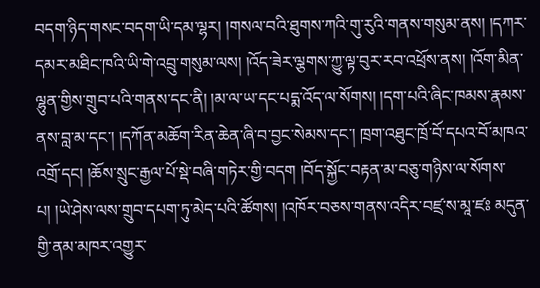བདག་ཉིད་གསང་བདག་ཡི་དམ་ལྷར། །གསལ་བའི་ཐུགས་ཀའི་གུ་རུའི་གནས་གསུམ་ནས། །དཀར་དམར་མཐིང་ཁའི་ཡི་གེ་འབྲུ་གསུམ་ལས། །འོད་ཟེར་ལྕགས་ཀྱུ་ལྟ་བུར་རབ་འཕྲོས་ནས། །འོག་མིན་ལྷུན་གྱིས་གྲུབ་པའི་གནས་དང་ནི། །མ་ལ་ཡ་དང་པདྨ་འོད་ལ་སོགས། །དག་པའི་ཞིང་ཁམས་རྣམས་ནས་བླ་མ་དང་། །དཀོན་མཆོག་རིན་ཆེན་ཞི་བ་བྱང་སེམས་དང་། ཁྲག་འཐུང་ཁྲོ་བོ་དཔའ་བོ་མཁའ་འགྲོ་དང། །ཆོས་སྲུང་རྒྱལ་པོ་སྡེ་བཞི་གཏེར་གྱི་བདག །བོད་སྐྱོང་བརྟན་མ་བཅུ་གཉིས་ལ་སོགས་པ། །ཡེ་ཤེས་ལས་གྲུབ་དཔག་ཏུ་མེད་པའི་ཚོགས། །འཁོར་བཅས་གནས་འདིར་བཛྲ་ས་མཱ་ཛཿ མདུན་གྱི་ནམ་མཁར་འགྱུར་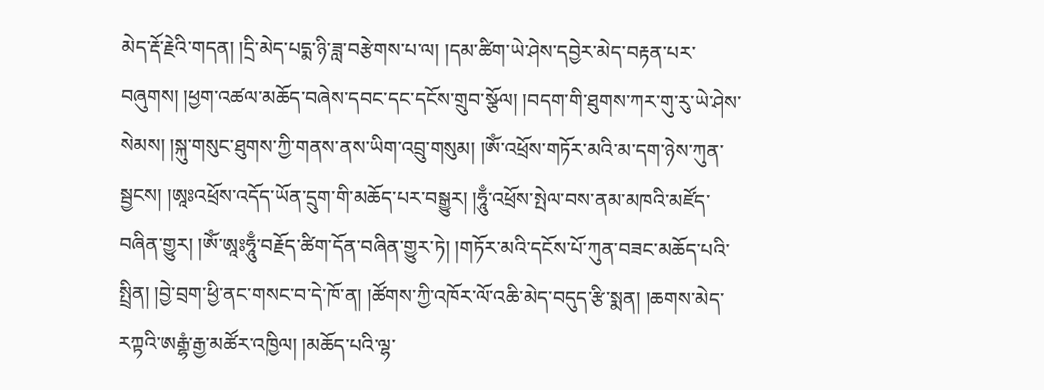མེད་རྡོ་རྗེའི་གདན། །དྲི་མེད་པདྨ་ཉི་ཟླ་བརྩེགས་པ་ལ། །དམ་ཚིག་ཡེ་ཤེས་དབྱེར་མེད་བརྟན་པར་བཞུགས། །ཕྱག་འཚལ་མཆོད་བཞེས་དབང་དང་དངོས་གྲུབ་སྩོལ། །བདག་གི་ཐུགས་ཀར་གུ་རུ་ཡེ་ཤེས་སེམས། །སྐུ་གསུང་ཐུགས་ཀྱི་གནས་ནས་ཡིག་འབྲུ་གསུམ། །ཨོཾ་འཕྲོས་གཏོར་མའི་མ་དག་ཉེས་ཀུན་སྦྱངས། །ཨཱཿའཕྲོས་འདོད་ཡོན་དྲུག་གི་མཆོད་པར་བསྒྱུར། །ཧཱུྃ་འཕྲོས་སྤེལ་བས་ནམ་མཁའི་མཛོད་བཞིན་གྱུར། །ཨོཾ་ཨཱཿཧཱུྃ་བརྗོད་ཚིག་དོན་བཞིན་གྱུར་ཏེ། །གཏོར་མའི་དངོས་པོ་ཀུན་བཟང་མཆོད་པའི་སྤྲིན། །བྱེ་བྲག་ཕྱི་ནང་གསང་བ་དེ་ཁོ་ན། །ཚོགས་ཀྱི་འཁོར་ལོ་འཆི་མེད་བདུད་རྩི་སྨན། །ཆགས་མེད་རཀྟའི་ཨརྒྷཾ་རྒྱ་མཚོར་འཁྱིལ། །མཆོད་པའི་ལྷ་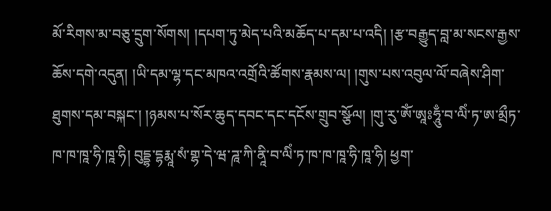མོ་རིགས་མ་བཅུ་དྲུག་སོགས། །དཔག་ཏུ་མེད་པའི་མཆོད་པ་དམ་པ་འདི། །རྩ་བརྒྱུད་བླ་མ་སངས་རྒྱས་ཆོས་དགེ་འདུན། །ཡི་དམ་ལྷ་དང་མཁའ་འགྲོའི་ཚོགས་རྣམས་ལ། །གུས་པས་འབུལ་ལོ་བཞེས་ཤིག་ཐུགས་དམ་བསྐང་། །ཉམས་པ་སོར་ཆུད་དབང་དང་དངོས་གྲུབ་སྩོལ། །གུ་རུ་ཨོཾ་ཨཱཿཧཱུྃ་བ་ལིཾ་ཏ་ཨ་མྲྀཏ་ཁ་ཁ་ཁཱ་ཧི་ཁཱ་ཧི། བུདྡྷ་དྷརྨཱ་སཾ་གྷ་དེ་ཝ་ཌཱ་ཀི་ནཱི་བ་ལིཾ་ཏ་ཁ་ཁ་ཁཱ་ཧི་ཁཱ་ཧི། ཕྱག་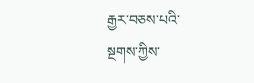རྒྱར་བཅས་པའི་སྔགས་ཀྱིས་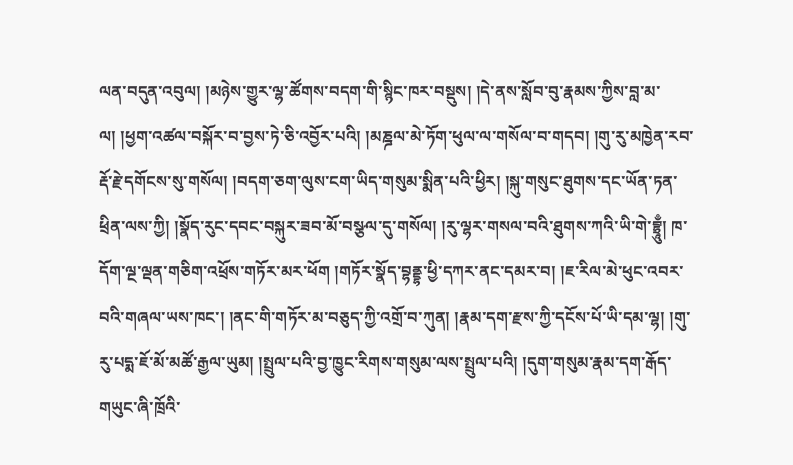ལན་བདུན་འབུལ། །མཉེས་གྱུར་ལྷ་ཚོགས་བདག་གི་སྙིང་ཁར་བསྡུས། །དེ་ནས་སློབ་བུ་རྣམས་ཀྱིས་བླ་མ་ལ། །ཕྱག་འཚལ་བསྐོར་བ་བྱས་ཏེ་ཅི་འབྱོར་པའི། །མཎྜལ་མེ་ཏོག་ཕུལ་ལ་གསོལ་བ་གདབ། །གུ་རུ་མཁྱེན་རབ་རྡོ་རྗེ་དགོངས་སུ་གསོལ། །བདག་ཅག་ལུས་ངག་ཡིད་གསུམ་སྨིན་པའི་ཕྱིར། །སྐུ་གསུང་ཐུགས་དང་ཡོན་ཏན་ཕྲིན་ལས་ཀྱི། །སྣོད་རུང་དབང་བསྐུར་ཟབ་མོ་བསྩལ་དུ་གསོལ། །རུ་ལྷར་གསལ་བའི་ཐུགས་ཀའི་ཡི་གེ་བྷྲཱུྃ། ཁ་དོག་ལྔ་ལྡན་གཅིག་འཕྲོས་གཏོར་མར་ཕོག །གཏོར་སྣོད་བྷནྡྷ་ཕྱི་དཀར་ནང་དམར་བ། །ཇ་རིལ་མེ་ཕུང་འབར་བའི་གཞལ་ཡས་ཁང་། །ནང་གི་གཏོར་མ་བཅུད་ཀྱི་འགྲོ་བ་ཀུན། །རྣམ་དག་རྫས་ཀྱི་དངོས་པོ་ཡི་དམ་ལྷ། །གུ་རུ་པདྨ་ཇོ་མོ་མཚོ་རྒྱལ་ཡུམ། །སྤྲུལ་པའི་བྱ་ཁྱུང་རིགས་གསུམ་ལས་སྤྲུལ་པའི། །དུག་གསུམ་རྣམ་དག་རྒོད་གཡུང་ཞི་ཁྲོའི་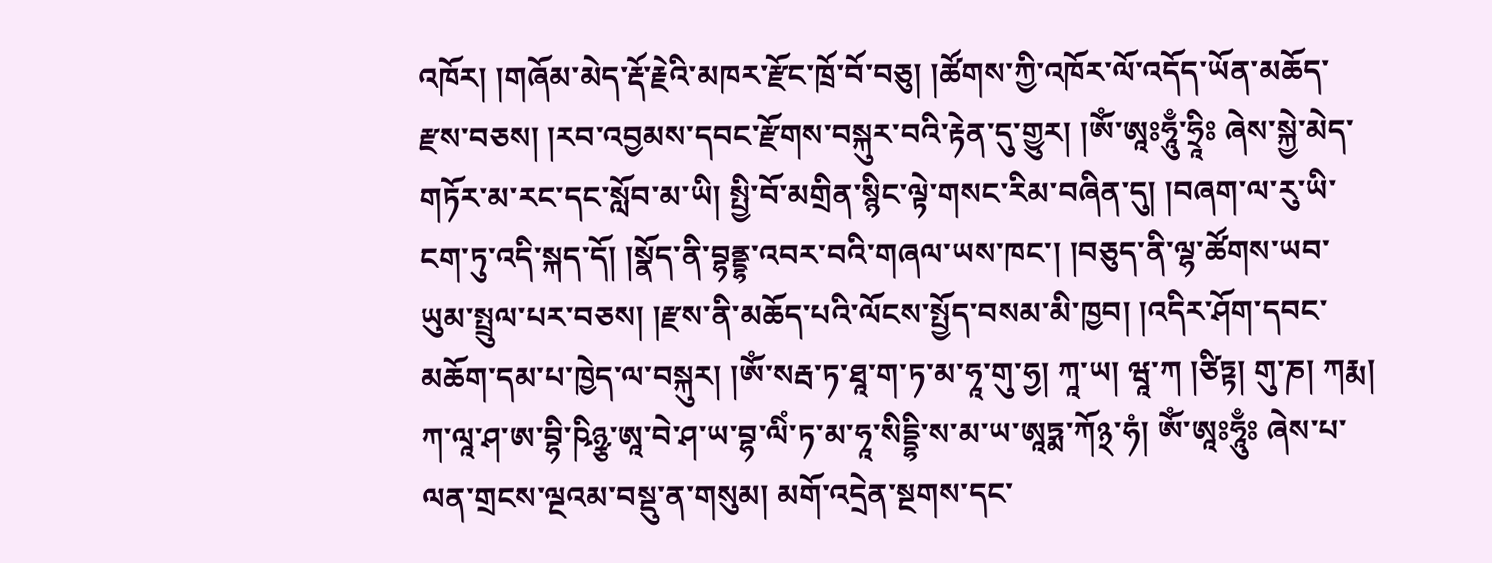འཁོར། །གཞོམ་མེད་རྡོ་རྗེའི་མཁར་རྫོང་ཁྲོ་བོ་བཅུ། །ཚོགས་ཀྱི་འཁོར་ལོ་འདོད་ཡོན་མཆོད་རྫས་བཅས། །རབ་འབྱམས་དབང་རྫོགས་བསྐུར་བའི་རྟེན་དུ་གྱུར། །ཨོཾ་ཨཱཿཧཱུྃ་ཧྲཱིཿ ཞེས་སྐྱེ་མེད་གཏོར་མ་རང་དང་སློབ་མ་ཡི། སྤྱི་བོ་མགྲིན་སྙིང་ལྟེ་གསང་རིམ་བཞིན་དུ། །བཞག་ལ་རུ་ཡི་ངག་ཏུ་འདི་སྐད་དོ། །སྣོད་ནི་བྷནྡྷ་འབར་བའི་གཞལ་ཡས་ཁང་། །བཅུད་ནི་ལྷ་ཚོགས་ཡབ་ཡུམ་སྤྲུལ་པར་བཅས། །རྫས་ནི་མཆོད་པའི་ལོངས་སྤྱོད་བསམ་མི་ཁྱབ། །འདིར་ཤོག་དབང་མཆོག་དམ་པ་ཁྱེད་ལ་བསྐུར། །ཨོཾ་སརྦ་ཏ་ཐཱ་ག་ཏ་མ་ཧཱ་གུ་ཧྱ། ཀཱ་ཡ། ཝཱ་ཀ །ཙིཏྟ། གུ་ཎ། ཀརྨ། ཀ་ལཱ་ཤ་ཨ་བྷི་ཥིཉྩ་ཨཱ་བེ་ཤ་ཡ་བྷ་ལིཾ་ཏ་མ་ཧཱ་སིདྡྷི་ས་མ་ཡ་ཨཱཏྨ་ཀོ྅་ཧཾ། ཨོཾ་ཨཱཿཧཱུྃཿ ཞེས་པ་ལན་གྲངས་ལྔའམ་བསྡུ་ན་གསུམ། མགོ་འདྲེན་སྔགས་དང་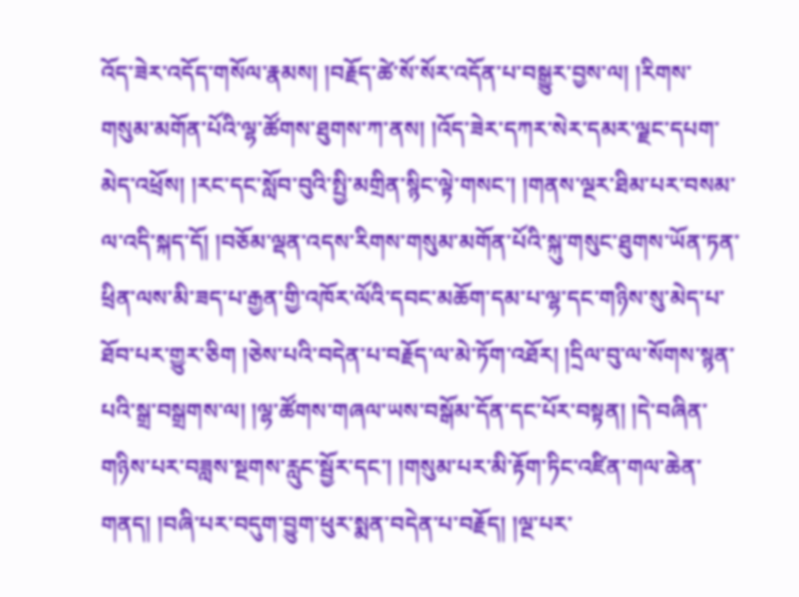འོད་ཟེར་འདོད་གསོལ་རྣམས། །བརྗོད་ཚེ་སོ་སོར་འདོན་པ་བསྒྱུར་བྱས་ལ། །རིགས་གསུམ་མགོན་པོའི་ལྷ་ཚོགས་ཐུགས་ཀ་ནས། །འོད་ཟེར་དཀར་སེར་དམར་ལྗང་དཔག་མེད་འཕྲོས། །རང་དང་སློབ་བུའི་སྤྱི་མགྲིན་སྙིང་ལྟེ་གསང་། །གནས་ལྔར་ཐིམ་པར་བསམ་ལ་འདི་སྐད་དོ། །བཅོམ་ལྡན་འདས་རིགས་གསུམ་མགོན་པོའི་སྐུ་གསུང་ཐུགས་ཡོན་ཏན་ཕྲིན་ལས་མི་ཟད་པ་རྒྱན་གྱི་འཁོར་ལོའི་དབང་མཆོག་དམ་པ་ལྷ་དང་གཉིས་སུ་མེད་པ་ཐོབ་པར་གྱུར་ཅིག །ཅེས་པའི་བདེན་པ་བརྗོད་ལ་མེ་ཏོག་འཐོར། །དྲིལ་བུ་ལ་སོགས་སྙན་པའི་སྒྲ་བསྒྲགས་ལ། །ལྷ་ཚོགས་གཞལ་ཡས་བསྒོམ་དོན་དང་པོར་བསྟན། །དེ་བཞིན་གཉིས་པར་བཟླས་སྔགས་རླུང་སྦྱོར་དང་། །གསུམ་པར་མི་རྟོག་ཏིང་འཛིན་གལ་ཆེན་གནད། །བཞི་པར་བདུག་བྱུག་ཕུར་སྨན་བདེན་པ་བརྗོད། །ལྔ་པར་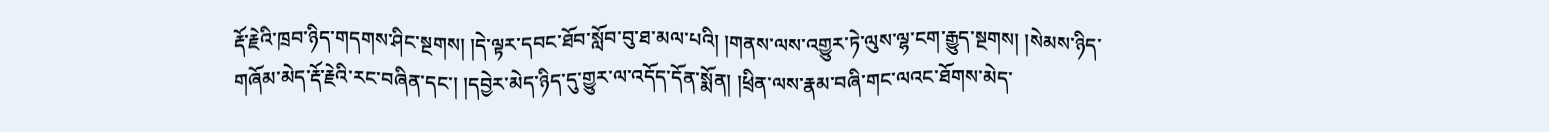རྡོ་རྗེའི་ཁྲབ་ཉིད་གདགས་ཤིང་སྔགས། །དེ་ལྟར་དབང་ཐོབ་སློབ་བུ་ཐ་མལ་པའི། །གནས་ལས་འགྱུར་ཏེ་ལུས་ལྷ་ངག་རྒྱུད་སྔགས། །སེམས་ཉིད་གཞོམ་མེད་རྡོ་རྗེའི་རང་བཞིན་དང་། །དབྱེར་མེད་ཉིད་དུ་གྱུར་ལ་འདོད་དོན་སྨོན། །ཕྲིན་ལས་རྣམ་བཞི་གང་ལའང་ཐོགས་མེད་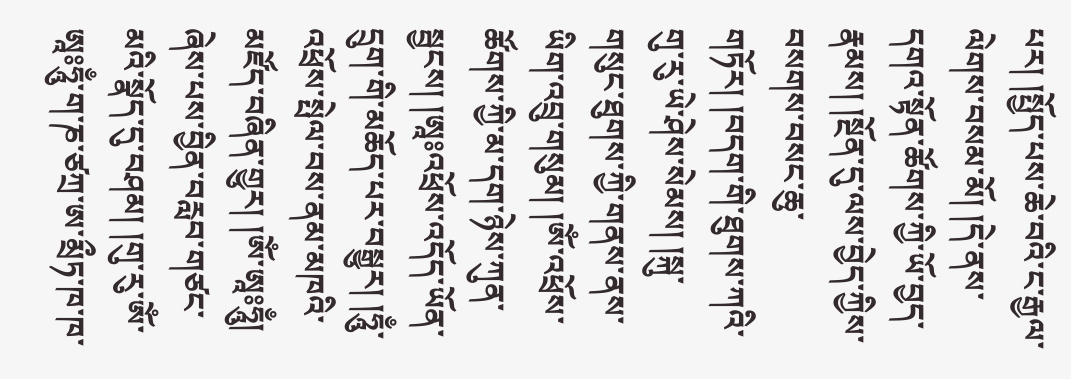པར། །སྤྱོད་པས་ཆེ་བའི་ང་རྒྱལ་ལེགས་བསམ་མོ། །དེ་ནས་དགའ་སྟོན་ཚོགས་ཀྱི་ཡོ་བྱད་རྣམས། །སྔོན་དུ་ལས་བྱེད་ཀྱིས་བསགས་བསང་ཆུ་གཏོར། །བདག་གི་ཐུགས་ཀའི་གུ་རུ་ཡེ་ཤེས་སེམས། །སྐུ་གསུང་ཐུགས་ཀྱི་གནས་ནས་ཡིག་འབྲུ་གསུམ། །ཨོཾ་འཕྲོས་ཚོགས་ཀྱི་མ་དག་ཉེས་ཀུན་སྦྱངས། །ཨཱཿའཕྲོས་འདོད་ཡོན་དྲུག་གི་མཆོད་པར་བསྒྱུར། །ཧཱུྃ་འཕྲོས་སྤེལ་བས་ནམ་མཁའི་མཛོད་བཞིན་གྱུར། །ཨོཾ་ཨཱཿཧཱུྃ། ཞེས་པས་བྱིན་བརླབ་གཙང་མའི་སྣོད་དུ་བཤམ། །གུ་རུ་ཨོཾ་ཨཱཿཧཱུྃ་ག་ཎ་ཙཀྲ་ཨ་མྲྀཏ་ཁ་ཁ་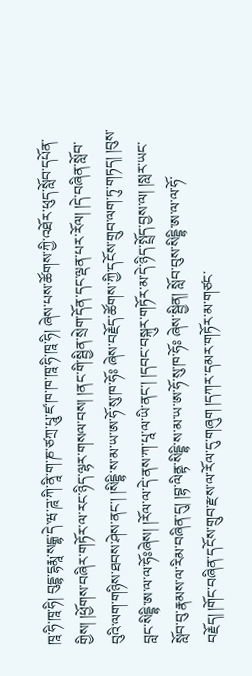ཁཱ་ཧི་ཁཱ་ཧི། བུདྡྷ་དྷརྨཱ་སངྒྷ་དེ་ཝ་ཌཱ་ཀི་ནཱི་ག་ཎ་ཙཀྲ་པཱུ་ཛ་ཁ་ཁ་ཁཱ་ཧི་ཁཱ་ཧི། ཞེས་པས་ཚོགས་ཀྱི་འཐོར་ཕུད་སློབ་དཔོན་གྱིས། །ཕྱོགས་བཞིར་གཏོར་ལ་རང་ཉིད་ལྷར་གསལ་བས། །ནང་གི་སྦྱིན་སྲེག་དོན་དང་ལྡན་པར་རོལ། །དེ་བཞིན་སློབ་བུའི་ལག་གཉིས་ཐབས་ཤེས་ནང་། །སིདྡྷི་ས་མ་ཡ་ཨ་ཧོ་སུ་ཁ་ཧོཿ ཞེས་བརྗོད་ཚོགས་ཀྱི་དངོས་གྲུབ་ལག་ཏུ་གཏད། །བུས་བླང་སིདྡྷི་ཨ་ལ་ལ་ཧོཿཞེས། །རོལ་ལ་དེ་ནས་ཀ་པཱ་ལ་ཡི་ནང་། །དབང་བསྐུར་གཏོར་མ་དེ་ཉིད་སྤྲོད་བྱས་ལ། །སླར་ཡང་སློབ་བུ་རྣམས་ལ་རིམ་བཞིན་དུ། །བྷ་ལིནྟ་སིདྡྷི་ས་མ་ཡ་ཨ་ཧོ་སུ་ཁ་ཧོཿ ཞེས་སྦྱིན། སློབ་བུས་སིདྡྷི་ཨ་ལ་ལ་ཧོ་བརྗོད། །གོང་བཞིན་དངོས་གྲུབ་རྫས་ལ་རོལ་དུ་གཞུག །དཀར་དམར་གཏོར་མ་གཙང་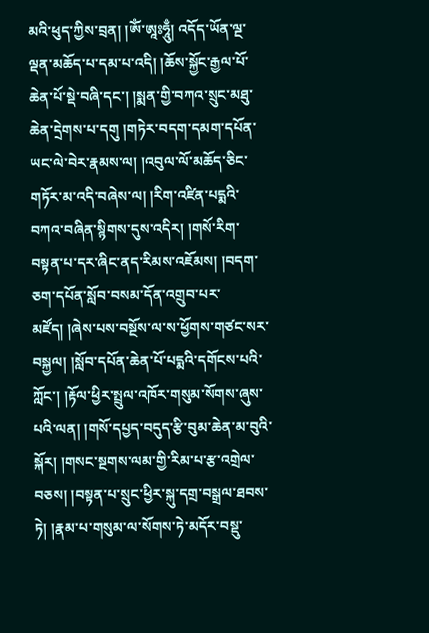མའི་ཕུད་ཀྱིས་བྲན། །ཨོཾ་ཨཱཿཧཱུྃ། འདོད་ཡོན་ལྔ་ལྡན་མཆོད་པ་དམ་པ་འདི། །ཆོས་སྐྱོང་རྒྱལ་པོ་ཆེན་པོ་སྡེ་བཞི་དང་། །སྨན་གྱི་བཀའ་སྲུང་མཐུ་ཆེན་དྲེགས་པ་དགུ །གཏེར་བདག་དམག་དཔོན་ཡང་ལེ་བེར་རྣམས་ལ། །འབུལ་ལོ་མཆོད་ཅིང་གཏོར་མ་འདི་བཞེས་ལ། །རིག་འཛིན་པདྨའི་བཀའ་བཞིན་སྙིགས་དུས་འདིར། །གསོ་རིག་བསྟན་པ་དར་ཞིང་ནད་རིམས་འཇོམས། །བདག་ཅག་དཔོན་སློབ་བསམ་དོན་འགྲུབ་པར་མཛོད། །ཞེས་པས་བསྔོས་ལ་ས་ཕྱོགས་གཙང་སར་བསྐྱལ། །སློབ་དཔོན་ཆེན་པོ་པདྨའི་དགོངས་པའི་ཀློང་། །རྟོལ་ཕྱིར་སྤྲུལ་འཁོར་གསུམ་སོགས་ཞུས་པའི་ལན། །གསོ་དཔྱད་བདུད་རྩི་བུམ་ཆེན་མ་བུའི་སྐོར། །གསང་སྔགས་ལམ་གྱི་རིམ་པ་རྩ་འགྲེལ་བཅས། །བསྟན་པ་སྲུང་ཕྱིར་སྐུ་དགྲ་བསྒྲལ་ཐབས་ཏེ། །རྣམ་པ་གསུམ་ལ་སོགས་ཏེ་མདོར་བསྡུ་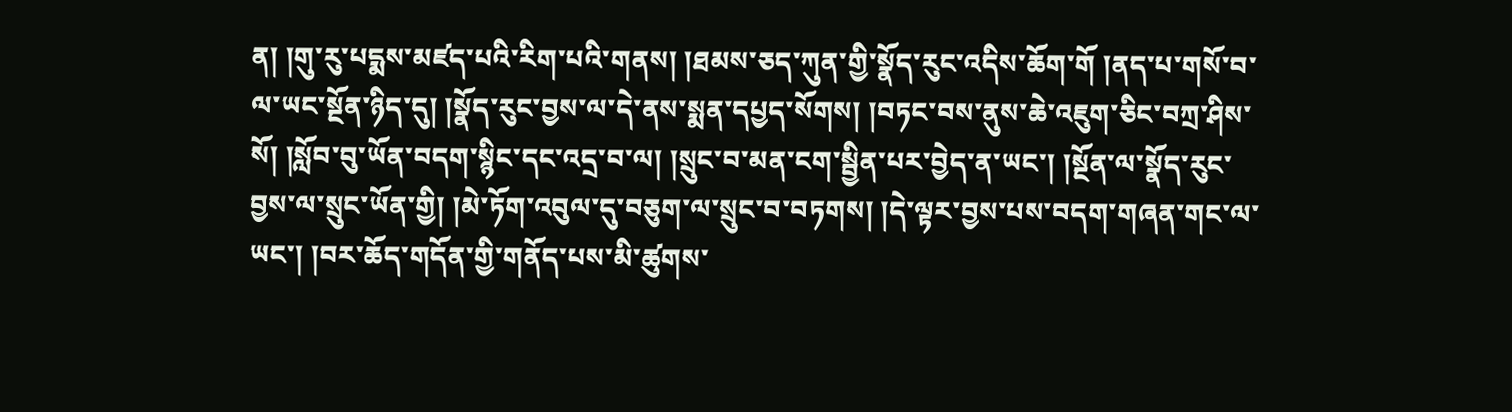ན། །གུ་རུ་པདྨས་མཛད་པའི་རིག་པའི་གནས། །ཐམས་ཅད་ཀུན་གྱི་སྣོད་རུང་འདིས་ཆོག་གོ །ནད་པ་གསོ་བ་ལ་ཡང་སྔོན་ཉིད་དུ། །སྣོད་རུང་བྱས་ལ་དེ་ནས་སྨན་དཔྱད་སོགས། །བཏང་བས་ནུས་ཆེ་འཇུག་ཅིང་བཀྲ་ཤིས་སོ། །སློབ་བུ་ཡོན་བདག་སྙིང་དང་འདྲ་བ་ལ། །སྲུང་བ་མན་ངག་སྦྱིན་པར་བྱེད་ན་ཡང་། །སྔོན་ལ་སྣོད་རུང་བྱས་ལ་སྲུང་ཡོན་གྱི། །མེ་ཏོག་འབུལ་དུ་བཅུག་ལ་སྲུང་བ་བཏགས། །དེ་ལྟར་བྱས་པས་བདག་གཞན་གང་ལ་ཡང་། །བར་ཆོད་གདོན་གྱི་གནོད་པས་མི་ཚུགས་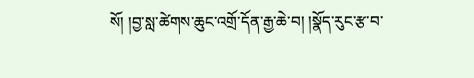སོ། །བྱ་སླ་ཚེགས་ཆུང་འགྲོ་དོན་རྒྱ་ཆེ་བ། །སྣོད་རུང་རྩ་བ་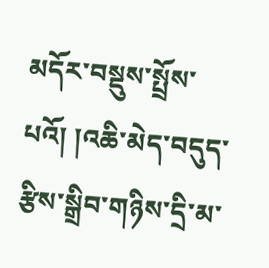མདོར་བསྡུས་སྤྲོས་པའོ། །འཆི་མེད་བདུད་རྩིས་སྒྲིབ་གཉིས་དྲི་མ་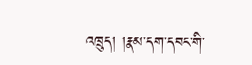འཁྲུད། །རྣམ་དག་དབང་གི་